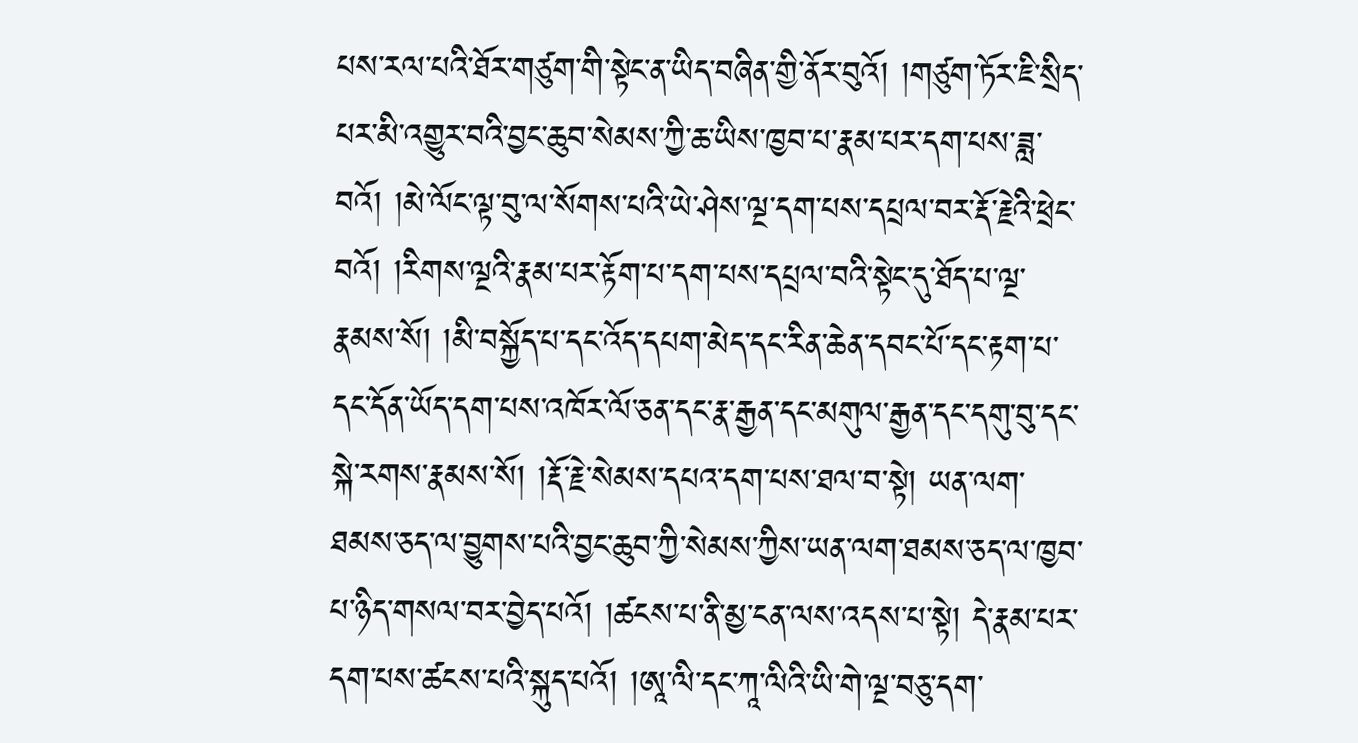པས་རལ་པའི་ཐོར་གཙུག་གི་སྟེང་ན་ཡིད་བཞིན་གྱི་ནོར་བུའོ། །གཙུག་ཏོར་ཇི་སྲིད་པར་མི་འགྱུར་བའི་བྱང་ཆུབ་སེམས་ཀྱི་ཆ་ཡིས་ཁྱབ་པ་རྣམ་པར་དག་པས་ཟླ་བའོ། །མེ་ལོང་ལྟ་བུ་ལ་སོགས་པའི་ཡེ་ཤེས་ལྔ་དག་པས་དཔྲལ་བར་རྡོ་རྗེའི་ཕྲེང་བའོ། །རིགས་ལྔའི་རྣམ་པར་རྟོག་པ་དག་པས་དཔྲལ་བའི་སྟེང་དུ་ཐོད་པ་ལྔ་རྣམས་སོ། །མི་བསྐྱོད་པ་དང་འོད་དཔག་མེད་དང་རིན་ཆེན་དབང་པོ་དང་རྟག་པ་དང་དོན་ཡོད་དག་པས་འཁོར་ལོ་ཅན་དང་རྣ་རྒྱན་དང་མགུལ་རྒྱན་དང་དགུ་བུ་དང་སྐེ་རགས་རྣམས་སོ། །རྡོ་རྗེ་སེམས་དཔའ་དག་པས་ཐལ་བ་སྟེ། ཡན་ལག་ཐམས་ཅད་ལ་བྱུགས་པའི་བྱང་ཆུབ་ཀྱི་སེམས་ཀྱིས་ཡན་ལག་ཐམས་ཅད་ལ་ཁྱབ་པ་ཉིད་གསལ་བར་བྱེད་པའོ། །ཚངས་པ་ནི་མྱ་ངན་ལས་འདས་པ་སྟེ། དེ་རྣམ་པར་དག་པས་ཚངས་པའི་སྐུད་པའོ། །ཨཱ་ལི་དང་ཀཱ་ལིའི་ཡི་གེ་ལྔ་བཅུ་དག་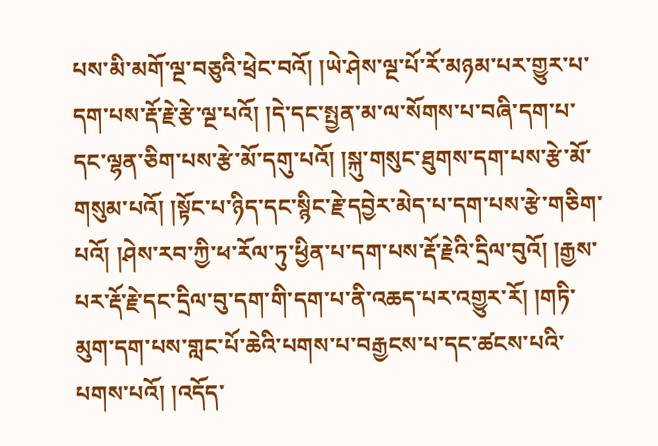པས་མི་མགོ་ལྔ་བཅུའི་ཕྲེང་བའོ། །ཡེ་ཤེས་ལྔ་པོ་རོ་མཉམ་པར་གྱུར་པ་དག་པས་རྡོ་རྗེ་རྩེ་ལྔ་པའོ། །དེ་དང་སྤྱན་མ་ལ་སོགས་པ་བཞི་དག་པ་དང་ལྷན་ཅིག་པས་རྩེ་མོ་དགུ་པའོ། །སྐུ་གསུང་ཐུགས་དག་པས་རྩེ་མོ་གསུམ་པའོ། །སྟོང་པ་ཉིད་དང་སྙིང་རྗེ་དབྱེར་མེད་པ་དག་པས་རྩེ་གཅིག་པའོ། །ཤེས་རབ་ཀྱི་ཕ་རོལ་ཏུ་ཕྱིན་པ་དག་པས་རྡོ་རྗེའི་དྲིལ་བུའོ། །རྒྱས་པར་རྡོ་རྗེ་དང་དྲིལ་བུ་དག་གི་དག་པ་ནི་འཆད་པར་འགྱུར་རོ། །གཏི་མུག་དག་པས་གླང་པོ་ཆེའི་པགས་པ་བརྒྱངས་པ་དང་ཚངས་པའི་པགས་པའོ། །འདོད་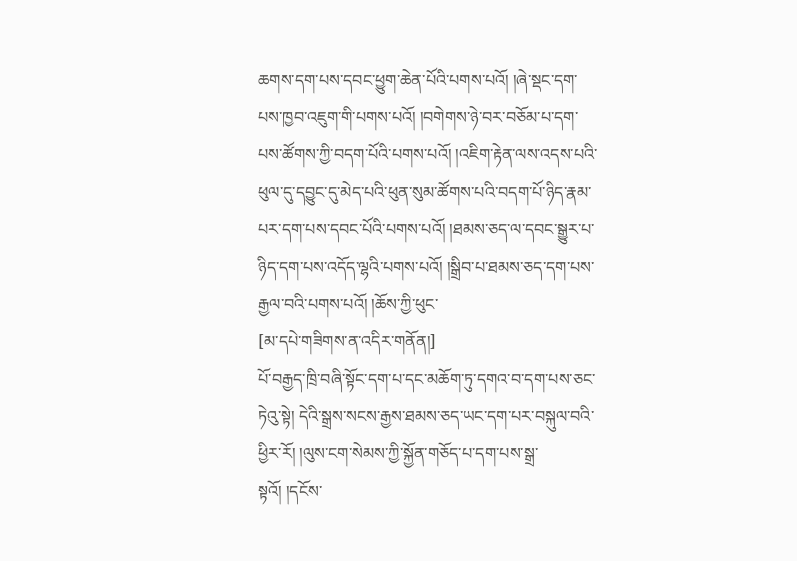ཆགས་དག་པས་དབང་ཕྱུག་ཆེན་པོའི་པགས་པའོ། །ཞེ་སྡང་དག་པས་ཁྱབ་འཇུག་གི་པགས་པའོ། །བགེགས་ཉེ་བར་བཅོམ་པ་དག་པས་ཚོགས་ཀྱི་བདག་པོའི་པགས་པའོ། །འཇིག་རྟེན་ལས་འདས་པའི་ཕུལ་དུ་དབྱུང་དུ་མེད་པའི་ཕུན་སུམ་ཚོགས་པའི་བདག་པོ་ཉིད་རྣམ་པར་དག་པས་དབང་པོའི་པགས་པའོ། །ཐམས་ཅད་ལ་དབང་སྒྱུར་པ་ཉིད་དག་པས་འདོད་ལྷའི་པགས་པའོ། །སྒྲིབ་པ་ཐམས་ཅད་དག་པས་རྒྱལ་བའི་པགས་པའོ། །ཆོས་ཀྱི་ཕུང་
[མ་དཔེ་གཟིགས་ན་འདིར་གནོན།]
པོ་བརྒྱད་ཁྲི་བཞི་སྟོང་དག་པ་དང་མཆོག་ཏུ་དགའ་བ་དག་པས་ཅང་ཏེའུ་སྟེ། དེའི་སྒྲས་སངས་རྒྱས་ཐམས་ཅད་ཡང་དག་པར་བསྐུལ་བའི་ཕྱིར་རོ། །ལུས་ངག་སེམས་ཀྱི་སྐྱོན་གཅོད་པ་དག་པས་སྒྲ་སྟའོ། །དངོས་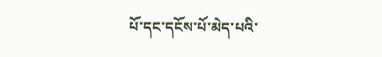པོ་དང་དངོས་པོ་མེད་པའི་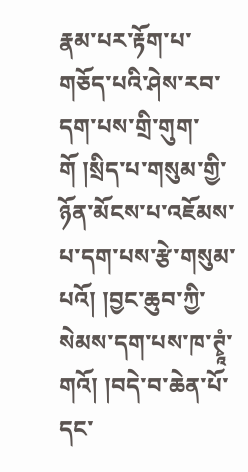རྣམ་པར་རྟོག་པ་གཅོད་པའི་ཤེས་རབ་དག་པས་གྲི་གུག་གོ །སྲིད་པ་གསུམ་གྱི་ཉོན་མོངས་པ་འཇོམས་པ་དག་པས་རྩེ་གསུམ་པའོ། །བྱང་ཆུབ་ཀྱི་སེམས་དག་པས་ཁ་ཊྭཱཾ་གའོ། །བདེ་བ་ཆེན་པོ་དང་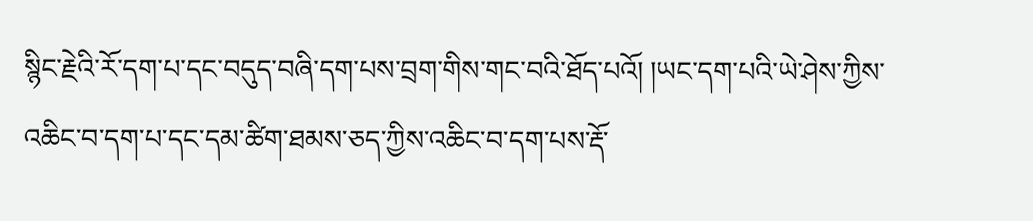སྙིང་རྗེའི་རོ་དག་པ་དང་བདུད་བཞི་དག་པས་བྲག་གིས་གང་བའི་ཐོད་པའོ། །ཡང་དག་པའི་ཡེ་ཤེས་ཀྱིས་འཆིང་བ་དག་པ་དང་དམ་ཚིག་ཐམས་ཅད་ཀྱིས་འཆིང་བ་དག་པས་རྡོ་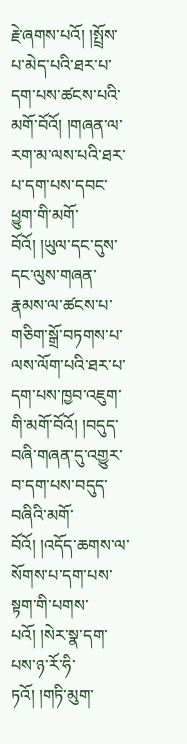རྗེ་ཞགས་པའོ། །སྤྲོས་པ་མེད་པའི་ཐར་པ་དག་པས་ཚངས་པའི་མགོ་བོའོ། །གཞན་ལ་རག་མ་ལས་པའི་ཐར་པ་དག་པས་དབང་ཕྱུག་གི་མགོ་བོའོ། །ཡུལ་དང་དུས་དང་ལུས་གཞན་རྣམས་ལ་ཚངས་པ་གཅིག་སྒྲོ་བཏགས་པ་ལས་ལོག་པའི་ཐར་པ་དག་པས་ཁྱབ་འཇུག་གི་མགོ་བོའོ། །བདུད་བཞི་གཞན་དུ་འགྱུར་བ་དག་པས་བདུད་བཞིའི་མགོ་བོའོ། །འདོད་ཆགས་ལ་སོགས་པ་དག་པས་སྟག་གི་པགས་པའོ། །སེར་སྣ་དག་པས་ཉ་རོ་ཧི་ཏའོ། །གཏི་མུག་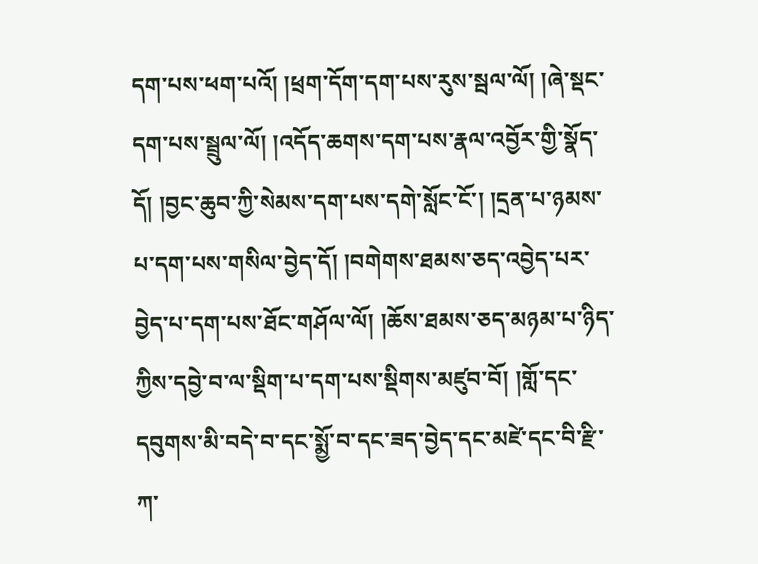དག་པས་ཕག་པའོ། །ཕྲག་དོག་དག་པས་རུས་སྦལ་ལོ། །ཞེ་སྡང་དག་པས་སྦྲུལ་ལོ། །འདོད་ཆགས་དག་པས་རྣལ་འབྱོར་གྱི་སྣོད་དོ། །བྱང་ཆུབ་ཀྱི་སེམས་དག་པས་དགེ་སློང་ངོ་། །དྲན་པ་ཉམས་པ་དག་པས་གསིལ་བྱེད་དོ། །བགེགས་ཐམས་ཅད་འབྱེད་པར་བྱེད་པ་དག་པས་ཐོང་གཤོལ་ལོ། །ཆོས་ཐམས་ཅད་མཉམ་པ་ཉིད་ཀྱིས་དབྱེ་བ་ལ་སྡིག་པ་དག་པས་སྡིགས་མཛུབ་བོ། །གློ་དང་དབུགས་མི་བདེ་བ་དང་སྨྱོ་བ་དང་ཟད་བྱེད་དང་མཛེ་དང་བི་རྫི་ཀ་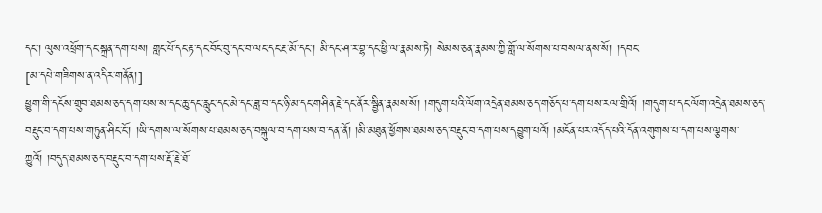དང་། ལུས་འཕྲོག་དང་སྐྲན་དག་པས། གླང་པོ་དང་རྟ་དང་བོང་བུ་དང་བ་ལང་དང་རྔ་མོ་དང་། མི་དང་ཤ་ར་བྷ་དང་ཕྱི་ལ་རྣམས་ཏེ། སེམས་ཅན་རྣམས་ཀྱི་གློ་ལ་སོགས་པ་བསལ་ནས་སོ། །དབང་
[མ་དཔེ་གཟིགས་ན་འདིར་གནོན།]
ཕྱུག་གི་དངོས་གྲུབ་ཐམས་ཅད་དག་པས་ས་དང་ཆུ་དང་རླུང་དང་མེ་དང་ཟླ་བ་དང་ཉི་མ་དང་གཤིན་རྗེ་དང་ནོར་སྦྱིན་རྣམས་སོ། །གདུག་པའི་ལོག་འདྲེན་ཐམས་ཅད་གཅོད་པ་དག་པས་རལ་གྲིའོ། །གདུག་པ་དང་ལོག་འདྲེན་ཐམས་ཅད་བརྡུང་བ་དག་པས་གཏུན་ཤིང་ངོ་། །ཡི་དགས་ལ་སོགས་པ་ཐམས་ཅད་བསྐུལ་བ་དག་པས་བ་དན་ནོ། །མི་མཐུན་ཕྱོགས་ཐམས་ཅད་བརྡུང་བ་དག་པས་དབྱུག་པའོ། །མངོན་པར་འདོད་པའི་དོན་འགུགས་པ་དག་པས་ལྕགས་ཀྱུའོ། །བདུད་ཐམས་ཅད་བརྡུང་བ་དག་པས་རྡོ་རྗེ་ཐོ་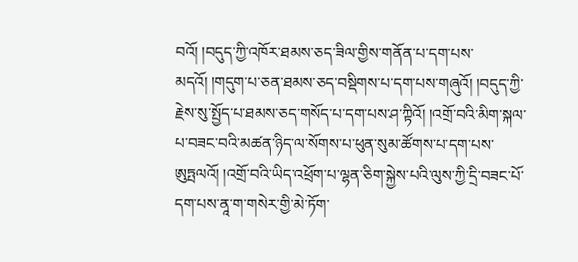བའོ། །བདུད་ཀྱི་འཁོར་ཐམས་ཅད་ཟིལ་གྱིས་གནོན་པ་དག་པས་མདའོ། །གདུག་པ་ཅན་ཐམས་ཅད་བསྡིགས་པ་དག་པས་གཞུའོ། །བདུད་ཀྱི་རྗེས་སུ་སྤྱོད་པ་ཐམས་ཅད་གསོད་པ་དག་པས་ཤ་ཀྟིའོ། །འགྲོ་བའི་མིག་སྐལ་པ་བཟང་བའི་མཚན་ཉིད་ལ་སོགས་པ་ཕུན་སུམ་ཚོགས་པ་དག་པས་ཨུཏྤལའོ། །འགྲོ་བའི་ཡིད་འཕྲོག་པ་ལྷན་ཅིག་སྐྱེས་པའི་ལུས་ཀྱི་དྲི་བཟང་པོ་དག་པས་ནཱ་ག་གསེར་གྱི་མེ་ཏོག་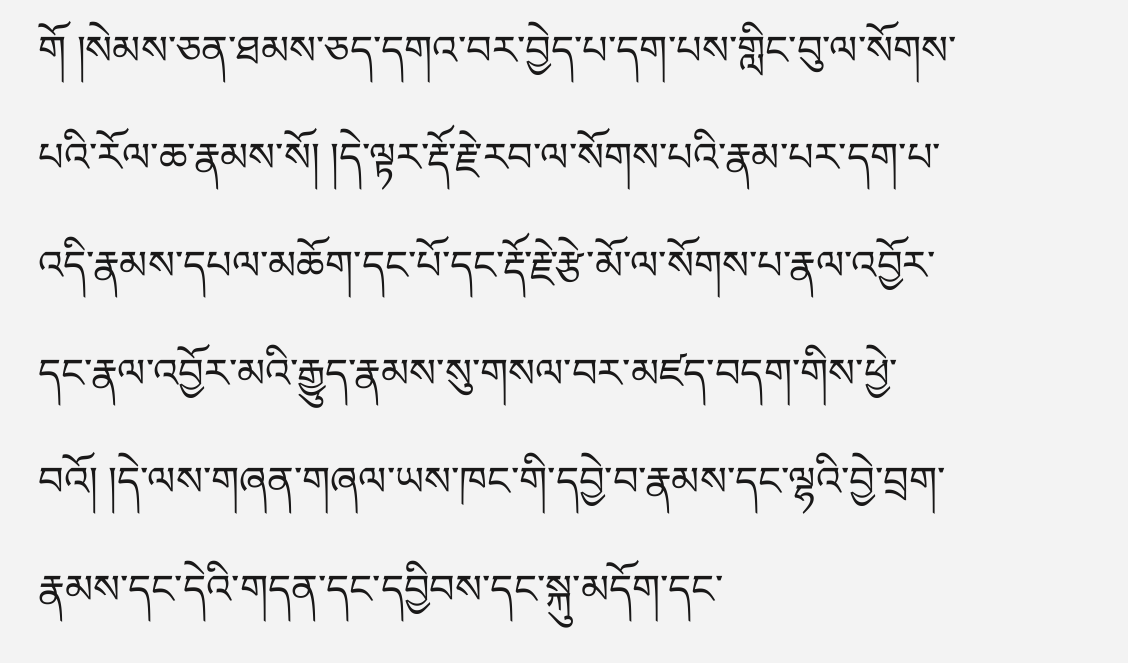གོ །སེམས་ཅན་ཐམས་ཅད་དགའ་བར་བྱེད་པ་དག་པས་གླིང་བུ་ལ་སོགས་པའི་རོལ་ཆ་རྣམས་སོ། །དེ་ལྟར་རྡོ་རྗེ་རབ་ལ་སོགས་པའི་རྣམ་པར་དག་པ་འདི་རྣམས་དཔལ་མཆོག་དང་པོ་དང་རྡོ་རྗེ་རྩེ་མོ་ལ་སོགས་པ་རྣལ་འབྱོར་དང་རྣལ་འབྱོར་མའི་རྒྱུད་རྣམས་སུ་གསལ་བར་མཛད་བདག་གིས་ཕྱེ་བའོ། །དེ་ལས་གཞན་གཞལ་ཡས་ཁང་གི་དབྱེ་བ་རྣམས་དང་ལྷའི་བྱེ་བྲག་རྣམས་དང་དེའི་གདན་དང་དབྱིབས་དང་སྐུ་མདོག་དང་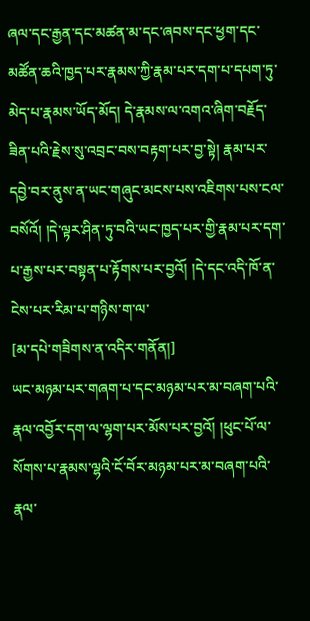ཞལ་དང་རྒྱན་དང་མཚན་མ་དང་ཞབས་དང་ཕྱག་དང་མཚོན་ཆའི་ཁྱད་པར་རྣམས་ཀྱི་རྣམ་པར་དག་པ་དཔག་ཏུ་མེད་པ་རྣམས་ཡོད་མོད། དེ་རྣམས་ལ་འགའ་ཞིག་བརྗོད་ཟིན་པའི་རྗེས་སུ་འབྲང་བས་བརྟག་པར་བྱ་སྟེ། རྣམ་པར་དབྱེ་བར་ནུས་ན་ཡང་གཞུང་མངས་པས་འཇིགས་པས་ངལ་བསོའོ། །དེ་ལྟར་ཤིན་ཏུ་བའི་ཡང་ཁྱད་པར་གྱི་རྣམ་པར་དག་པ་རྒྱས་པར་བསྟན་པ་རྟོགས་པར་བྱའོ། །དེ་དང་འདི་ཁོ་ན་ངེས་པར་རིམ་པ་གཉིས་ག་ལ་
[མ་དཔེ་གཟིགས་ན་འདིར་གནོན།]
ཡང་མཉམ་པར་གཞག་པ་དང་མཉམ་པར་མ་བཞག་པའི་རྣལ་འབྱོར་དག་ལ་ལྷག་པར་མོས་པར་བྱའོ། །ཕུང་པོ་ལ་སོགས་པ་རྣམས་ལྷའི་ངོ་བོར་མཉམ་པར་མ་བཞག་པའི་རྣལ་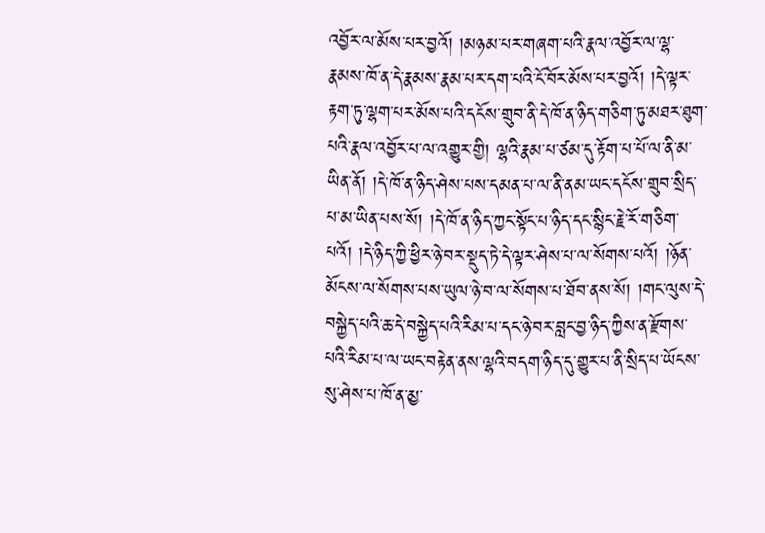འབྱོར་ལ་མོས་པར་བྱའོ། །མཉམ་པར་གཞག་པའི་རྣལ་འབྱོར་ལ་ལྷ་རྣམས་ཁོ་ན་དེ་རྣམས་རྣམ་པར་དག་པའི་ངོ་བོར་མོས་པར་བྱའོ། །དེ་ལྟར་རྟག་ཏུ་ལྷག་པར་མོས་པའི་དངོས་གྲུབ་ནི་དེ་ཁོ་ན་ཉིད་གཅིག་ཏུ་མཐར་ཐུག་པའི་རྣལ་འབྱོར་པ་ལ་འགྱུར་གྱི། ལྷའི་རྣམ་པ་ཙམ་དུ་རྟོག་པ་པོ་ལ་ནི་མ་ཡིན་ནོ། །དེ་ཁོ་ན་ཉིད་ཤེས་པས་དམན་པ་ལ་ནི་ནམ་ཡང་དངོས་གྲུབ་སྲིད་པ་མ་ཡིན་པས་སོ། །དེ་ཁོ་ན་ཉིད་ཀྱང་སྟོང་པ་ཉིད་དང་སྙིང་རྗེ་རོ་གཅིག་པའོ། །དེ་ཉིད་ཀྱི་ཕྱིར་ཉེ་བར་སྡུད་ཏེ་དེ་ལྟར་ཤེས་པ་ལ་སོགས་པའོ། །ཉོན་མོངས་ལ་སོགས་པས་ཡུལ་ཉེ་བ་ལ་སོགས་པ་ཐོབ་ནས་སོ། །གང་ལུས་དེ་བསྐྱེད་པའི་ཆ་དེ་བསྐྱེད་པའི་རིམ་པ་དང་ཉེ་བར་བླང་བྱ་ཉིད་ཀྱིས་ན་རྫོགས་པའི་རིམ་པ་ལ་ཡང་བརྟེན་ནས་ལྷའི་བདག་ཉིད་དུ་གྱུར་པ་ནི་སྲིད་པ་ཡོངས་སུ་ཤེས་པ་ཁོ་ན་མྱ་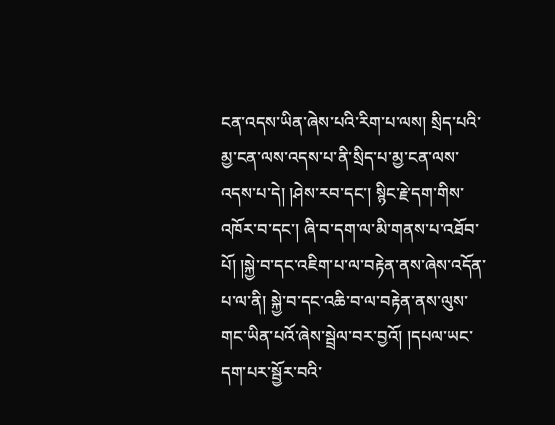ངན་འདས་ཡིན་ཞེས་པའི་རིག་པ་ལས། སྲིད་པའི་མྱ་ངན་ལས་འདས་པ་ནི་སྲིད་པ་མྱ་ངན་ལས་འདས་པ་དེ། །ཤེས་རབ་དང་། སྙིང་རྗེ་དག་གིས་འཁོར་བ་དང་། ཞི་བ་དག་ལ་མི་གནས་པ་འཐོབ་པོ། །སྐྱེ་བ་དང་འཇིག་པ་ལ་བརྟེན་ནས་ཞེས་འདོན་པ་ལ་ནི། སྐྱེ་བ་དང་འཆི་བ་ལ་བརྟེན་ནས་ལུས་གང་ཡིན་པའོ་ཞེས་སྦྲེལ་བར་བྱའོ། །དཔལ་ཡང་དག་པར་སྦྱོར་བའི་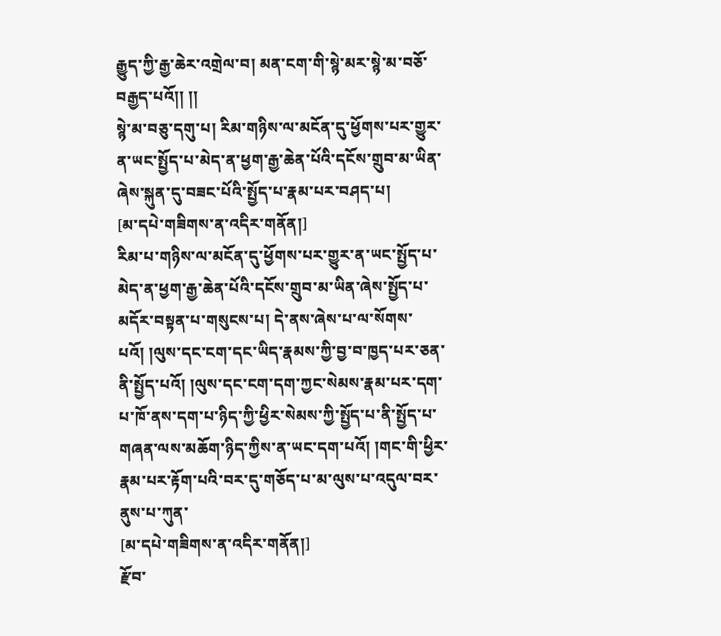རྒྱུད་ཀྱི་རྒྱ་ཆེར་འགྲེལ་བ། མན་ངག་གི་སྙེ་མར་སྙེ་མ་བཅོ་བརྒྱད་པའོ།། །།
སྙེ་མ་བཅུ་དགུ་པ། རིམ་གཉིས་ལ་མངོན་དུ་ཕྱོགས་པར་གྱུར་ན་ཡང་སྤྱོད་པ་མེད་ན་ཕྱག་རྒྱ་ཆེན་པོའི་དངོས་གྲུབ་མ་ཡིན་ཞེས་སྐུན་དུ་བཟང་པོའི་སྤྱོད་པ་རྣམ་པར་བཤད་པ།
[མ་དཔེ་གཟིགས་ན་འདིར་གནོན།]
རིམ་པ་གཉིས་ལ་མངོན་དུ་ཕྱོགས་པར་གྱུར་ན་ཡང་སྤྱོད་པ་མེད་ན་ཕྱག་རྒྱ་ཆེན་པོའི་དངོས་གྲུབ་མ་ཡིན་ཞེས་སྤྱོད་པ་མདོར་བསྟན་པ་གསུངས་པ། དེ་ནས་ཞེས་པ་ལ་སོགས་པའོ། །ལུས་དང་ངག་དང་ཡིད་རྣམས་ཀྱི་བྱ་བ་ཁྱད་པར་ཅན་ནི་སྤྱོད་པའོ། །ལུས་དང་ངག་དག་ཀྱང་སེམས་རྣམ་པར་དག་པ་ཁོ་ནས་དག་པ་ཉིད་ཀྱི་ཕྱིར་སེམས་ཀྱི་སྤྱོད་པ་ནི་སྤྱོད་པ་གཞན་ལས་མཆོག་ཉིད་ཀྱིས་ན་ཡང་དག་པའོ། །གང་གི་ཕྱིར་རྣམ་པར་རྟོག་པའི་བར་དུ་གཅོད་པ་མ་ལུས་པ་འདུལ་བར་ནུས་པ་ཀུན་
[མ་དཔེ་གཟིགས་ན་འདིར་གནོན།]
རྫོབ་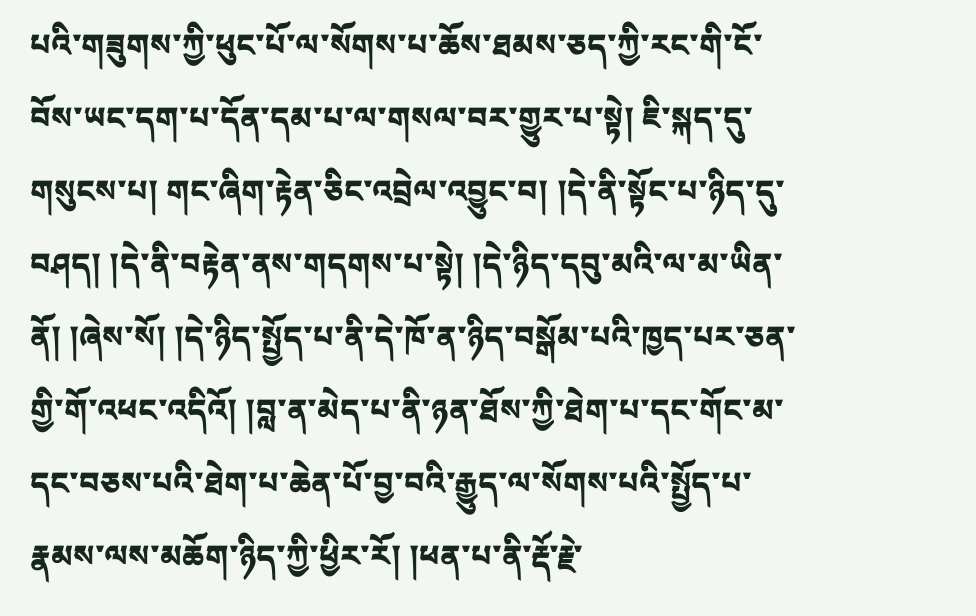པའི་གཟུགས་ཀྱི་ཕུང་པོ་ལ་སོགས་པ་ཆོས་ཐམས་ཅད་ཀྱི་རང་གི་ངོ་བོས་ཡང་དག་པ་དོན་དམ་པ་ལ་གསལ་བར་གྱུར་པ་སྟེ། ཇི་སྐད་དུ་གསུངས་པ། གང་ཞིག་རྟེན་ཅིང་འབྲེལ་འབྱུང་བ། །དེ་ནི་སྟོང་པ་ཉིད་དུ་བཤད། །དེ་ནི་བརྟེན་ནས་གདགས་པ་སྟེ། །དེ་ཉིད་དབུ་མའི་ལ་མ་ཡིན་ནོ། །ཞེས་སོ། །དེ་ཉིད་སྤྱོད་པ་ནི་དེ་ཁོ་ན་ཉིད་བསྒོམ་པའི་ཁྱད་པར་ཅན་གྱི་གོ་འཕང་འདིའོ། །བླ་ན་མེད་པ་ནི་ཉན་ཐོས་ཀྱི་ཐེག་པ་དང་གོང་མ་དང་བཅས་པའི་ཐེག་པ་ཆེན་པོ་བྱ་བའི་རྒྱུད་ལ་སོགས་པའི་སྤྱོད་པ་རྣམས་ལས་མཆོག་ཉིད་ཀྱི་ཕྱིར་རོ། །ཕན་པ་ནི་རྡོ་རྗེ་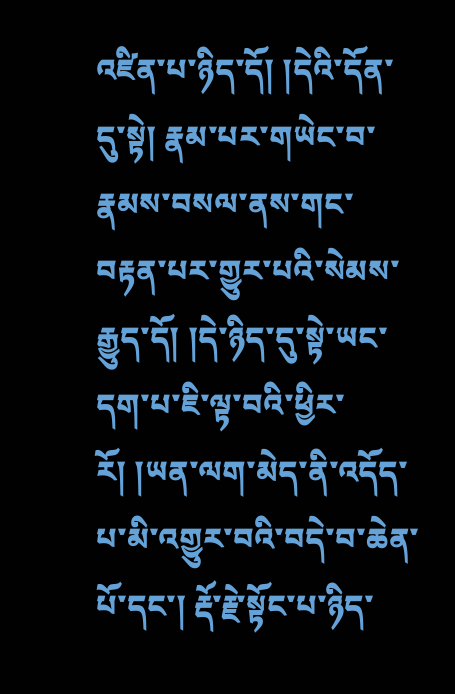འཛིན་པ་ཉིད་དོ། །དེའི་དོན་དུ་སྟེ། རྣམ་པར་གཡེང་བ་རྣམས་བསལ་ནས་གང་བརྟན་པར་གྱུར་པའི་སེམས་རྒྱུད་དོ། །དེ་ཉིད་དུ་སྟེ་ཡང་དག་པ་ཇི་ལྟ་བའི་ཕྱིར་རོ། །ཡན་ལག་མེད་ནི་འདོད་པ་མི་འགྱུར་བའི་བདེ་བ་ཆེན་པོ་དང་། རྡོ་རྗེ་སྟོང་པ་ཉིད་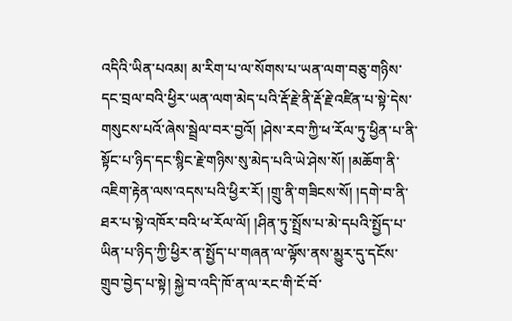འདིའི་ཡིན་པའམ། མ་རིག་པ་ལ་སོགས་པ་ཡན་ལག་བཅུ་གཉིས་དང་བྲལ་བའི་ཕྱིར་ཡན་ལག་མེད་པའི་རྡོ་རྗེ་ནི་རྡོ་རྗེ་འཛིན་པ་སྟེ་དེས་གསུངས་པའོ་ཞེས་སྦྲེལ་བར་བྱའོ། །ཤེས་རབ་ཀྱི་ཕ་རོལ་ཏུ་ཕྱིན་པ་ནི་སྟོང་པ་ཉིད་དང་སྙིང་རྗེ་གཉིས་སུ་མེད་པའི་ཡེ་ཤེས་སོ། །མཆོག་ནི་འཇིག་རྟེན་ལས་འདས་པའི་ཕྱིར་རོ། །གྲུ་ནི་གཟིངས་སོ། །དགེ་བ་ནི་ཐར་པ་སྟེ་འཁོར་བའི་ཕ་རོལ་ལོ། །ཤིན་ཏུ་སྤྲོས་པ་མེ་དཔའི་སྤྱོད་པ་ཡིན་པ་ཉིད་ཀྱི་ཕྱིར་ན་སྤྱོད་པ་གཞན་ལ་ལྟོས་ནས་མྱུར་དུ་དངོས་གྲུབ་བྱེད་པ་སྟེ། སྐྱེ་བ་འདི་ཁོ་ན་ལ་རང་གི་ངོ་བོ་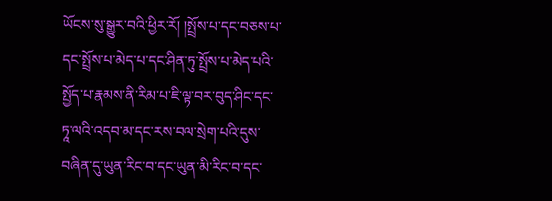ཡོངས་སུ་སྒྱུར་བའི་ཕྱིར་རོ། །སྤྲོས་པ་དང་བཅས་པ་དང་སྤྲོས་པ་མེད་པ་དང་ཤིན་ཏུ་སྤྲོས་པ་མེད་པའི་སྤྱོད་པ་རྣམས་ནི་རིམ་པ་ཇི་ལྟ་བར་བུད་ཤིང་དང་ཏཱ་ལའི་འདབ་མ་དང་རས་བལ་སྲེག་པའི་དུས་བཞིན་དུ་ཡུན་རིང་བ་དང་ཡུན་མི་རིང་བ་དང་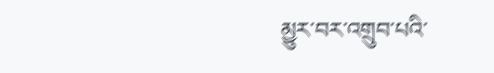མྱུར་བར་འགྲུབ་པའི་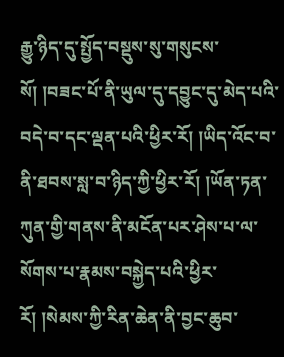རྒྱུ་ཉིད་དུ་སྤྱོད་བསྡུས་སུ་གསུངས་སོ། །བཟང་པོ་ནི་ཡུལ་དུ་དབྱུང་དུ་མེད་པའི་བདེ་བ་དང་ལྡན་པའི་ཕྱིར་རོ། །ཡིད་འོང་བ་ནི་ཐབས་སླ་བ་ཉིད་ཀྱི་ཕྱིར་རོ། །ཡོན་ཏན་ཀུན་གྱི་གནས་ནི་མངོན་པར་ཤེས་པ་ལ་སོགས་པ་རྣམས་བསྐྱེད་པའི་ཕྱིར་རོ། །སེམས་ཀྱི་རིན་ཆེན་ནི་བྱང་ཆུབ་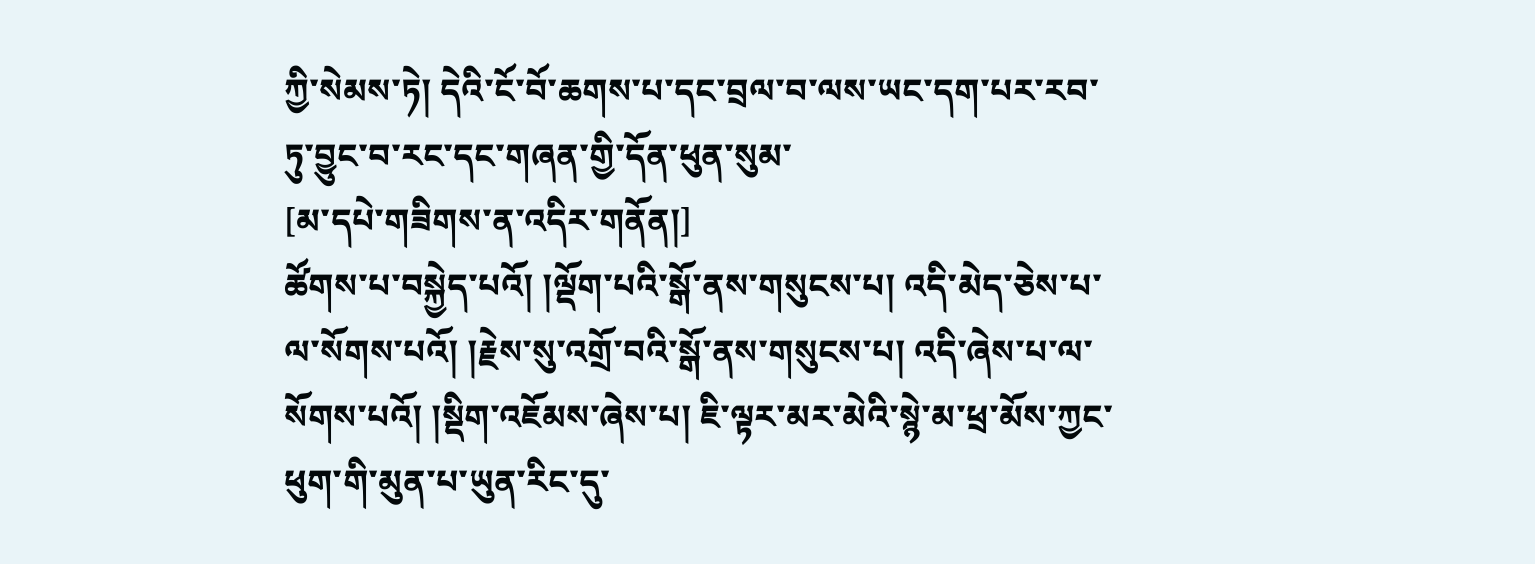ཀྱི་སེམས་ཏེ། དེའི་ངོ་བོ་ཆགས་པ་དང་བྲལ་བ་ལས་ཡང་དག་པར་རབ་ཏུ་བྱུང་བ་རང་དང་གཞན་གྱི་དོན་ཕུན་སུམ་
[མ་དཔེ་གཟིགས་ན་འདིར་གནོན།]
ཚོགས་པ་བསྐྱེད་པའོ། །ལྡོག་པའི་སྒོ་ནས་གསུངས་པ། འདི་མེད་ཅེས་པ་ལ་སོགས་པའོ། །རྗེས་སུ་འགྲོ་བའི་སྒོ་ནས་གསུངས་པ། འདི་ཞེས་པ་ལ་སོགས་པའོ། །སྡིག་འཇོམས་ཞེས་པ། ཇི་ལྟར་མར་མེའི་སྙེ་མ་ཕྲ་མོས་ཀྱང་ཕུག་གི་མུན་པ་ཡུན་རིང་དུ་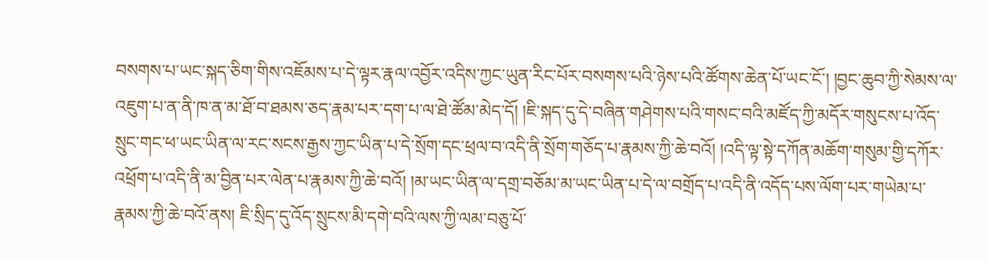བསགས་པ་ཡང་སྐད་ཅིག་གིས་འཇོམས་པ་དེ་ལྟར་རྣལ་འབྱོར་འདིས་ཀྱང་ཡུན་རིང་པོར་བསགས་པའི་ཉེས་པའི་ཚོགས་ཆེན་པོ་ཡང་ངོ་། །བྱང་ཆུབ་ཀྱི་སེམས་ལ་འཇུག་པ་ན་ནི་ཁ་ན་མ་ཐོ་བ་ཐམས་ཅད་རྣམ་པར་དག་པ་ལ་ཐེ་ཚོམ་མེད་དོ། །ཇི་སྐད་དུ་དེ་བཞིན་གཤེགས་པའི་གསང་བའི་མཛོད་ཀྱི་མདོར་གསུངས་པ་འོད་སྲུང་གང་ཕ་ཡང་ཡིན་ལ་རང་སངས་རྒྱས་ཀྱང་ཡིན་པ་དེ་སྲོག་དང་ཕྲལ་བ་འདི་ནི་སྲོག་གཅོད་པ་རྣམས་ཀྱི་ཆེ་བའོ། །འདི་ལྟ་སྟེ་དཀོན་མཆོག་གསུམ་གྱི་དཀོར་འཕྲོག་པ་འདི་ནི་མ་བྱིན་པར་ལེན་པ་རྣམས་ཀྱི་ཆེ་བའོ། །མ་ཡང་ཡིན་ལ་དགྲ་བཅོམ་མ་ཡང་ཡིན་པ་དེ་ལ་བགྲོད་པ་འདི་ནི་འདོད་པས་ལོག་པར་གཡེམ་པ་རྣམས་ཀྱི་ཆེ་བའོ་ནས། ཇི་སྲིད་དུ་འོད་སྲུངས་མི་དགེ་བའི་ལས་ཀྱི་ལམ་བཅུ་པོ་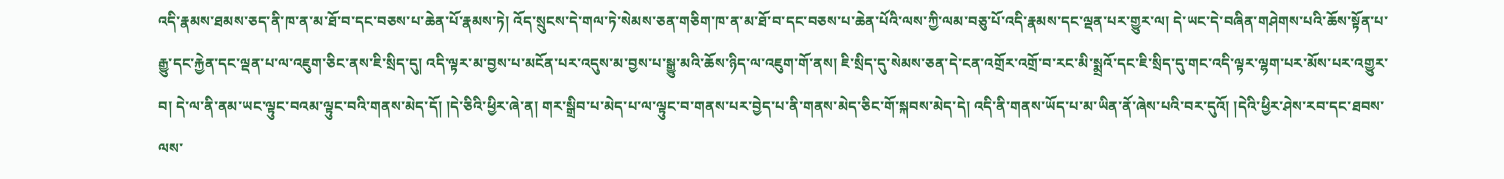འདི་རྣམས་ཐམས་ཅད་ནི་ཁ་ན་མ་ཐོ་བ་དང་བཅས་པ་ཆེན་པོ་རྣམས་ཏེ། འོད་སྲུངས་དེ་གལ་ཏེ་སེམས་ཅན་གཅིག་ཁ་ན་མ་ཐོ་བ་དང་བཅས་པ་ཆེན་པོའི་ལས་ཀྱི་ལམ་བཅུ་པོ་འདི་རྣམས་དང་ལྡན་པར་གྱུར་ལ། དེ་ཡང་དེ་བཞིན་གཤེགས་པའི་ཆོས་སྟོན་པ་རྒྱུ་དང་རྐྱེན་དང་ལྡན་པ་ལ་འཇུག་ཅིང་ནས་ཇི་སྲིད་དུ། འདི་ལྟར་མ་བྱས་པ་མངོན་པར་འདུས་མ་བྱས་པ་སྒྱུ་མའི་ཆོས་ཉིད་ལ་འཇུག་གོ་ནས། ཇི་སྲིད་དུ་སེམས་ཅན་དེ་ངན་འགྲོར་འགྲོ་བ་རང་མི་སྨྲའོ་དང་ཇི་སྲིད་དུ་གང་འདི་ལྟར་ལྷག་པར་མོས་པར་འགྱུར་བ། དེ་ལ་ནི་ནམ་ཡང་ལྟུང་བའམ་ལྟུང་བའི་གནས་མེད་དོ། །དེ་ཅིའི་ཕྱིར་ཞེ་ན། གར་སྒྲིབ་པ་མེད་པ་ལ་ལྟུང་བ་གནས་པར་བྱེད་པ་ནི་གནས་མེད་ཅིང་གོ་སྐབས་མེད་དེ། འདི་ནི་གནས་ཡོད་པ་མ་ཡིན་ནོ་ཞེས་པའི་བར་དུའོ། །དེའི་ཕྱིར་ཤེས་རབ་དང་ཐབས་ལས་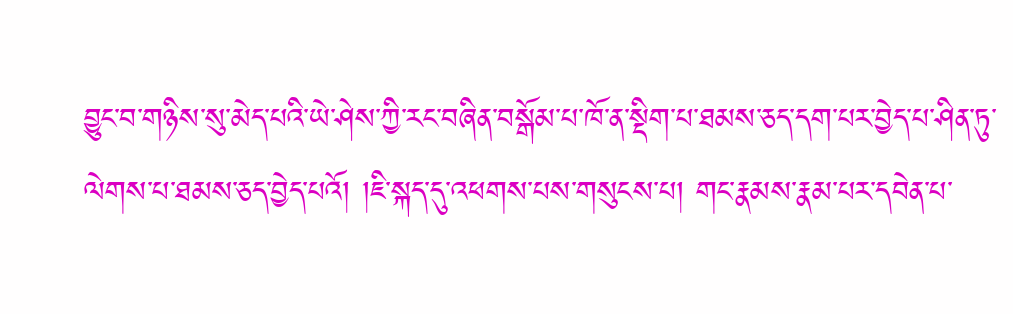བྱུང་བ་གཉིས་སུ་མེད་པའི་ཡེ་ཤེས་ཀྱི་རང་བཞིན་བསྒོམ་པ་ཁོ་ན་སྡིག་པ་ཐམས་ཅད་དག་པར་བྱེད་པ་ཤིན་ཏུ་ལེགས་པ་ཐམས་ཅད་བྱེད་པའོ། །ཇི་སྐད་དུ་འཕགས་པས་གསུངས་པ། གང་རྣམས་རྣམ་པར་དབེན་པ་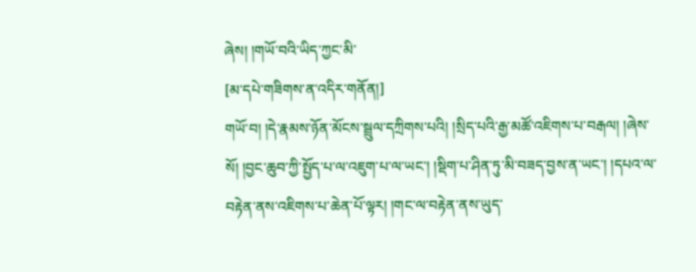ཞེས། །གཡོ་བའི་ཡིད་ཀྱང་མི་
[མ་དཔེ་གཟིགས་ན་འདིར་གནོན།]
གཡོ་བ། །དེ་རྣམས་ཉོན་མོངས་སྦྲུལ་དཀྲིགས་པའི། །སྲིད་པའི་རྒྱ་མཚོ་འཇིགས་པ་བརྒལ། །ཞེས་སོ། །བྱང་ཆུབ་ཀྱི་སྤྱོད་པ་ལ་འཇུག་པ་ལ་ཡང་། །སྡིག་པ་ཤིན་ཏུ་མི་བཟད་བྱས་ན་ཡང་། །དཔའ་ལ་བརྟེན་ནས་འཇིགས་པ་ཆེན་པོ་ལྟར། །གང་ལ་བརྟེན་ནས་ཡུད་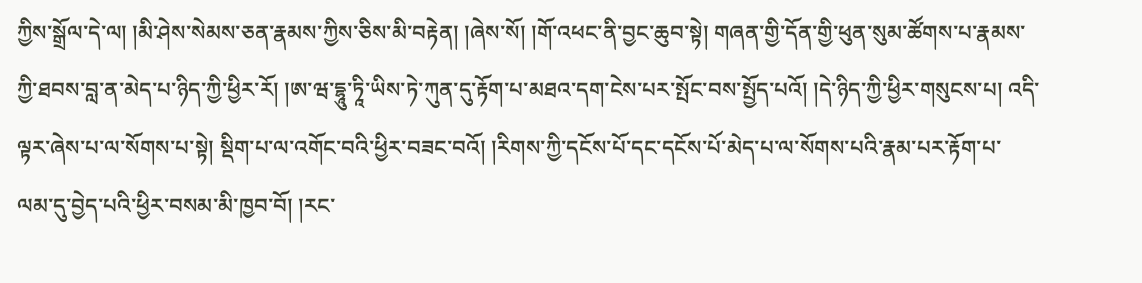ཀྱིས་སྒྲོལ་དེ་ལ། །མི་ཤེས་སེམས་ཅན་རྣམས་ཀྱིས་ཅིས་མི་བརྟེན། །ཞེས་སོ། །གོ་འཕང་ནི་བྱང་ཆུབ་སྟེ། གཞན་གྱི་དོན་གྱི་ཕུན་སུམ་ཚོགས་པ་རྣམས་ཀྱི་ཐབས་བླ་ན་མེད་པ་ཉིད་ཀྱི་ཕྱིར་རོ། །ཨ་ཝ་དྷཱུ་ཏཱི་ཡིས་ཏེ་ཀུན་དུ་རྟོག་པ་མཐའ་དག་ངེས་པར་སྤོང་བས་སྤྱོད་པའོ། །དེ་ཉིད་ཀྱི་ཕྱིར་གསུངས་པ། འདི་ལྟར་ཞེས་པ་ལ་སོགས་པ་སྟེ། སྡིག་པ་ལ་འགོང་བའི་ཕྱིར་བཟང་བའོ། །རིགས་ཀྱི་དངོས་པོ་དང་དངོས་པོ་མེད་པ་ལ་སོགས་པའི་རྣམ་པར་རྟོག་པ་ལམ་དུ་བྱེད་པའི་ཕྱིར་བསམ་མི་ཁྱབ་བོ། །རང་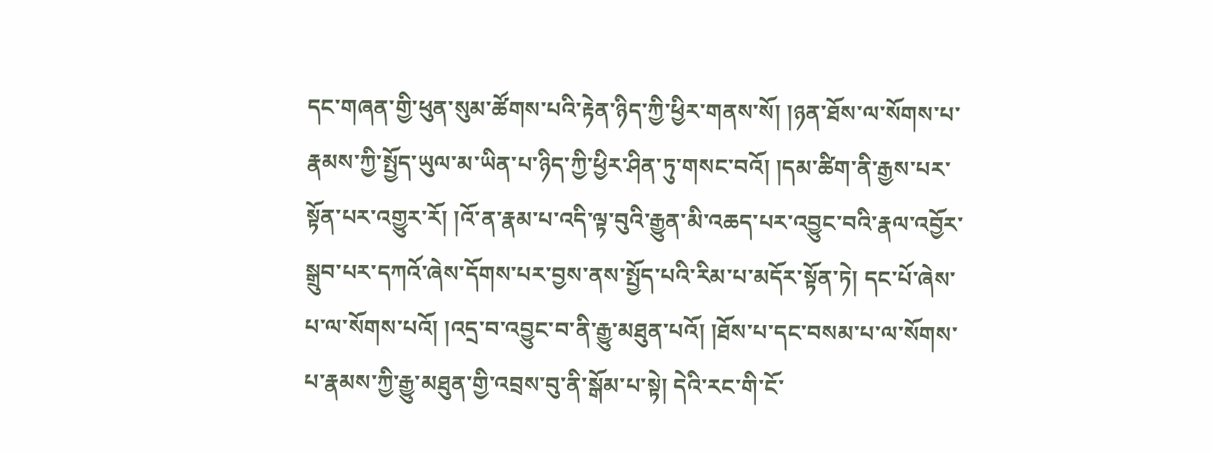དང་གཞན་གྱི་ཕུན་སུམ་ཚོགས་པའི་རྟེན་ཉིད་ཀྱི་ཕྱིར་གནས་སོ། །ཉན་ཐོས་ལ་སོགས་པ་རྣམས་ཀྱི་སྤྱོད་ཡུལ་མ་ཡིན་པ་ཉིད་ཀྱི་ཕྱིར་ཤིན་ཏུ་གསང་བའོ། །དམ་ཚིག་ནི་རྒྱས་པར་སྟོན་པར་འགྱུར་རོ། །འོ་ན་རྣམ་པ་འདི་ལྟ་བུའི་རྒྱུན་མི་འཆད་པར་འབྱུང་བའི་རྣལ་འབྱོར་སྒྲུབ་པར་དཀའོ་ཞེས་དོགས་པར་བྱས་ནས་སྤྱོད་པའི་རིམ་པ་མདོར་སྟོན་ཏེ། དང་པོ་ཞེས་པ་ལ་སོགས་པའོ། །འདྲ་བ་འབྱུང་བ་ནི་རྒྱུ་མཐུན་པའོ། །ཐོས་པ་དང་བསམ་པ་ལ་སོགས་པ་རྣམས་ཀྱི་རྒྱུ་མཐུན་གྱི་འབྲས་བུ་ནི་སྒོམ་པ་སྟེ། དེའི་རང་གི་ངོ་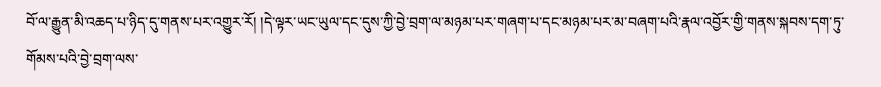བོ་ལ་རྒྱུན་མི་འཆད་པ་ཉིད་དུ་གནས་པར་འགྱུར་རོ། །དེ་ལྟར་ཡང་ཡུལ་དང་དུས་ཀྱི་བྱེ་བྲག་ལ་མཉམ་པར་གཞག་པ་དང་མཉམ་པར་མ་བཞག་པའི་རྣལ་འབྱོར་གྱི་གནས་སྐབས་དག་ཏུ་གོམས་པའི་བྱེ་བྲག་ལས་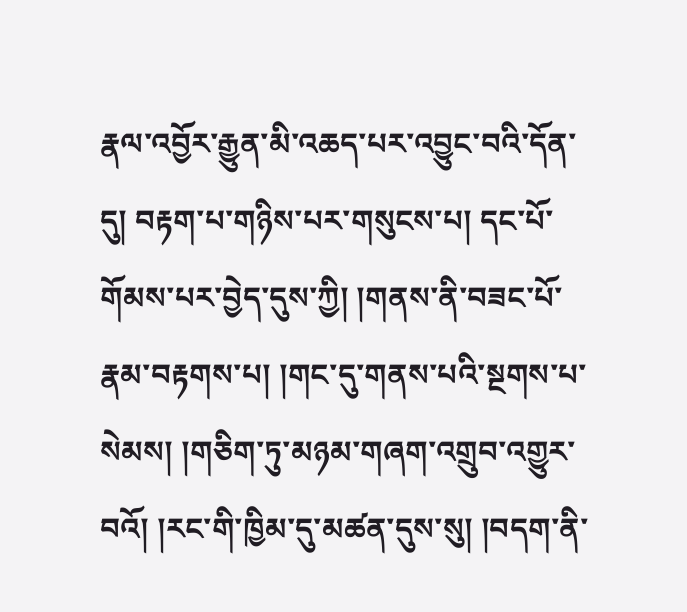རྣལ་འབྱོར་རྒྱུན་མི་འཆད་པར་འབྱུང་བའི་དོན་དུ། བརྟག་པ་གཉིས་པར་གསུངས་པ། དང་པོ་གོམས་པར་བྱེད་དུས་ཀྱི། །གནས་ནི་བཟང་པོ་རྣམ་བརྟགས་པ། །གང་དུ་གནས་པའི་སྔགས་པ་སེམས། །གཅིག་ཏུ་མཉམ་གཞག་འགྲུབ་འགྱུར་བའོ། །རང་གི་ཁྱིམ་དུ་མཚན་དུས་སུ། །བདག་ནི་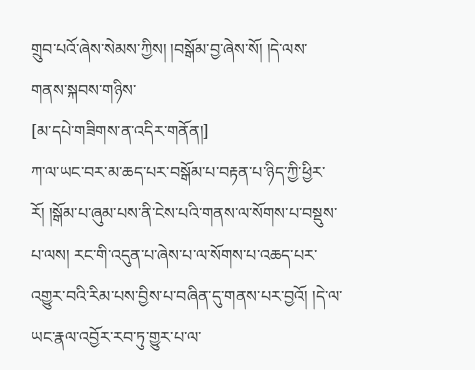གྲུབ་པའོ་ཞེས་སེམས་ཀྱིས། །བསྒོམ་བྱ་ཞེས་སོ། །དེ་ལས་གནས་སྐབས་གཉིས་
[མ་དཔེ་གཟིགས་ན་འདིར་གནོན།]
ཀ་ལ་ཡང་བར་མ་ཆད་པར་བསྒོམ་པ་བརྟན་པ་ཉིད་ཀྱི་ཕྱིར་རོ། །སྒོམ་པ་ཞུམ་པས་ནི་ངེས་པའི་གནས་ལ་སོགས་པ་བསྡུས་པ་ལས། རང་གི་འདུན་པ་ཞེས་པ་ལ་སོགས་པ་འཆད་པར་འགྱུར་བའི་རིམ་པས་བྱིས་པ་བཞིན་དུ་གནས་པར་བྱའོ། །དེ་ལ་ཡང་རྣལ་འབྱོར་རབ་ཏུ་གྱུར་པ་ལ་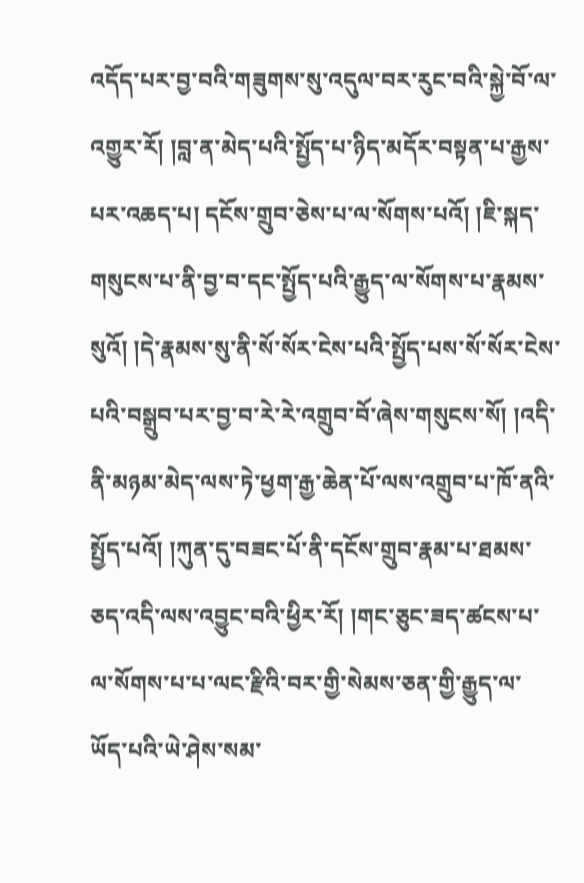འདོད་པར་བྱ་བའི་གཟུགས་སུ་འདུལ་བར་རུང་བའི་སྐྱེ་བོ་ལ་འགྱུར་རོ། །བླ་ན་མེད་པའི་སྤྱོད་པ་ཉིད་མདོར་བསྟན་པ་རྒྱས་པར་འཆད་པ། དངོས་གྲུབ་ཅེས་པ་ལ་སོགས་པའོ། །ཇི་སྐད་གསུངས་པ་ནི་བྱ་བ་དང་སྤྱོད་པའི་རྒྱུད་ལ་སོགས་པ་རྣམས་སུའོ། །དེ་རྣམས་སུ་ནི་སོ་སོར་ངེས་པའི་སྤྱོད་པས་སོ་སོར་ངེས་པའི་བསྒྲུབ་པར་བྱ་བ་རེ་རེ་འགྲུབ་བོ་ཞེས་གསུངས་སོ། །འདི་ནི་མཉམ་མེད་ལས་ཏེ་ཕྱག་རྒྱ་ཆེན་པོ་ལས་འགྲུབ་པ་ཁོ་ནའི་སྤྱོད་པའོ། །ཀུན་དུ་བཟང་པོ་ནི་དངོས་གྲུབ་རྣམ་པ་ཐམས་ཅད་འདི་ལས་འབྱུང་བའི་ཕྱིར་རོ། །གང་ཅུང་ཟད་ཚངས་པ་ལ་སོགས་པ་པ་ལང་རྫིའི་བར་གྱི་སེམས་ཅན་གྱི་རྒྱུད་ལ་ཡོད་པའི་ཡེ་ཤེས་སམ་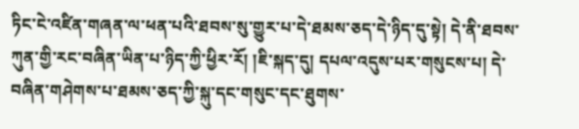ཏིང་ངེ་འཛིན་གཞན་ལ་ཕན་པའི་ཐབས་སུ་གྱུར་པ་དེ་ཐམས་ཅད་དེ་ཉིད་དུ་སྟེ། དེ་ནི་ཐབས་ཀུན་གྱི་རང་བཞིན་ཡིན་པ་ཉིད་ཀྱི་ཕྱིར་རོ། །ཇི་སྐད་དུ། དཔལ་འདུས་པར་གསུངས་པ། དེ་བཞིན་གཤེགས་པ་ཐམས་ཅད་ཀྱི་སྐུ་དང་གསུང་དང་ཐུགས་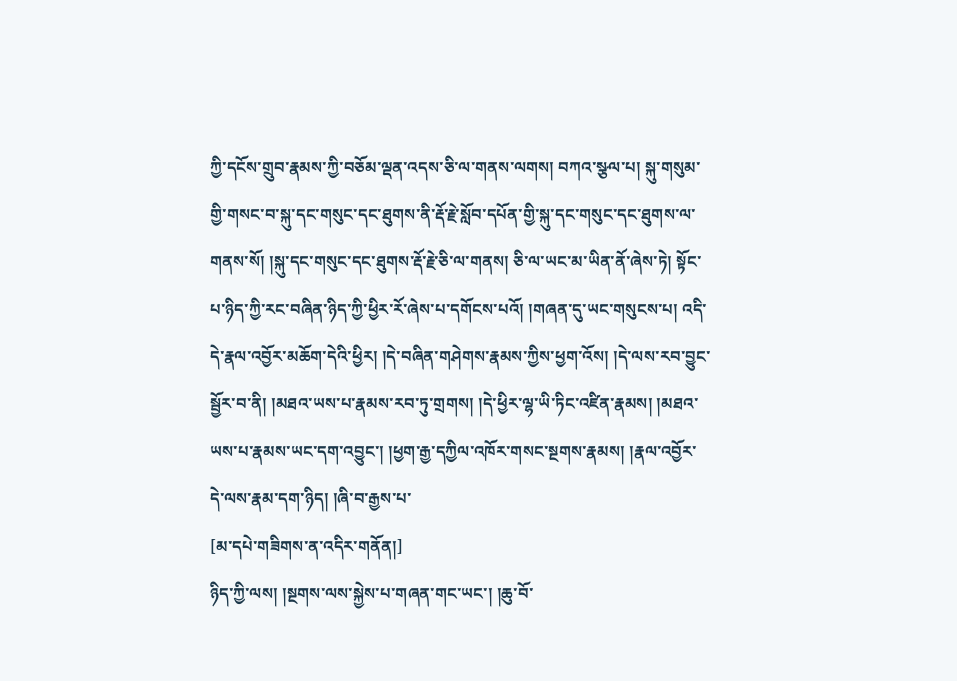ཀྱི་དངོས་གྲུབ་རྣམས་ཀྱི་བཅོམ་ལྡན་འདས་ཅི་ལ་གནས་ལགས། བཀའ་སྩལ་པ། སྐུ་གསུམ་གྱི་གསང་བ་སྐུ་དང་གསུང་དང་ཐུགས་ནི་རྡོ་རྗེ་སློབ་དཔོན་གྱི་སྐུ་དང་གསུང་དང་ཐུགས་ལ་གནས་སོ། །སྐུ་དང་གསུང་དང་ཐུགས་རྡོ་རྗེ་ཅི་ལ་གནས། ཅི་ལ་ཡང་མ་ཡིན་ནོ་ཞེས་ཏེ། སྟོང་པ་ཉིད་ཀྱི་རང་བཞིན་ཉིད་ཀྱི་ཕྱིར་རོ་ཞེས་པ་དགོངས་པའོ། །གཞན་དུ་ཡང་གསུངས་པ། འདི་དེ་རྣལ་འབྱོར་མཆོག་དེའི་ཕྱིར། །དེ་བཞིན་གཤེགས་རྣམས་ཀྱིས་ཕྱག་འོས། །དེ་ལས་རབ་བྱུང་སྦྱོར་བ་ནི། །མཐའ་ཡས་པ་རྣམས་རབ་ཏུ་གྲགས། །དེ་ཕྱིར་ལྷ་ཡི་ཏིང་འཛིན་རྣམས། །མཐའ་ཡས་པ་རྣམས་ཡང་དག་འབྱུང་། །ཕྱག་རྒྱ་དཀྱིལ་འཁོར་གསང་སྔགས་རྣམས། །རྣལ་འབྱོར་དེ་ལས་རྣམ་དག་ཉིད། །ཞི་བ་རྒྱས་པ་
[མ་དཔེ་གཟིགས་ན་འདིར་གནོན།]
ཉིད་ཀྱི་ལས། །སྔགས་ལས་སྐྱེས་པ་གཞན་གང་ཡང་། །ཆུ་བོ་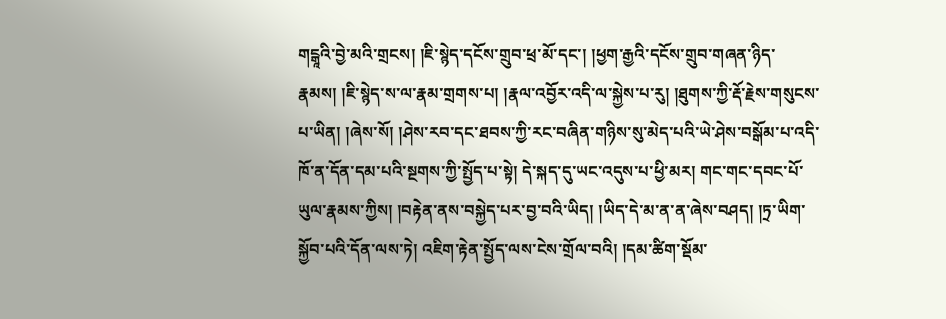གངྒཱའི་བྱེ་མའི་གྲངས། །ཇི་སྙེད་དངོས་གྲུབ་ཕྲ་མོ་དང་། །ཕྱག་རྒྱའི་དངོས་གྲུབ་གཞན་ཉིད་རྣམས། །ཇི་སྙེད་ས་ལ་རྣམ་གྲགས་པ། །རྣལ་འབྱོར་འདི་ལ་སྐྱེས་པ་རུ། །ཐུགས་ཀྱི་རྡོ་རྗེས་གསུངས་པ་ཡིན། །ཞེས་སོ། །ཤེས་རབ་དང་ཐབས་ཀྱི་རང་བཞིན་གཉིས་སུ་མེད་པའི་ཡེ་ཤེས་བསྒོམ་པ་འདི་ཁོ་ན་དོན་དམ་པའི་སྔགས་ཀྱི་སྤྱོད་པ་སྟེ། དེ་སྐད་དུ་ཡང་འདུས་པ་ཕྱི་མར། གང་གང་དབང་པོ་ཡུལ་རྣམས་ཀྱིས། །བརྟེན་ནས་བསྐྱེད་པར་བྱ་བའི་ཡིད། །ཡིད་དེ་མ་ན་ན་ཞེས་བཤད། །ཏྲ་ཡིག་སྐྱོབ་པའི་དོན་ལས་ཏེ། འཇིག་རྟེན་སྤྱོད་ལས་ངེས་གྲོལ་བའི། །དམ་ཚིག་སྡོམ་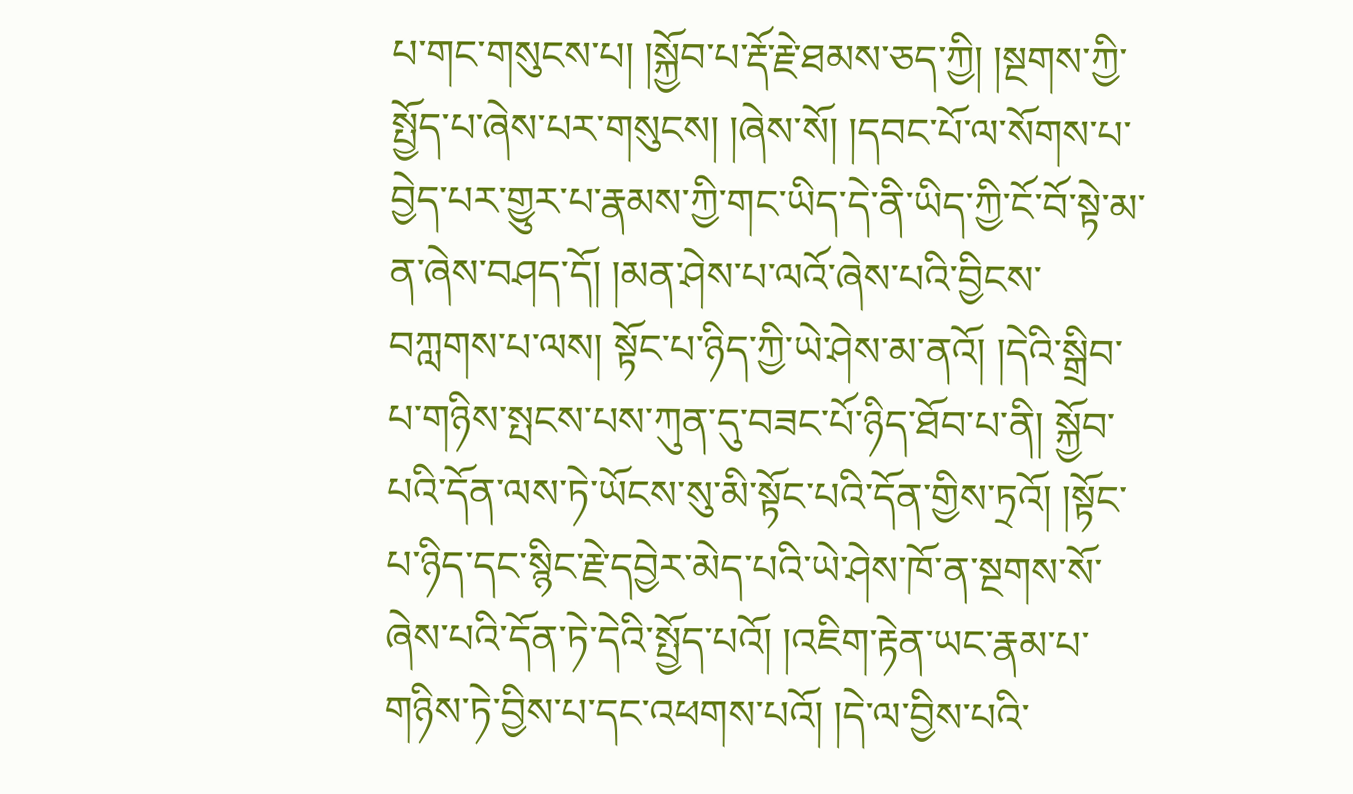པ་གང་གསུངས་པ། །སྐྱོབ་པ་རྡོ་རྗེ་ཐམས་ཅད་ཀྱི། །སྔགས་ཀྱི་སྤྱོད་པ་ཞེས་པར་གསུངས། །ཞེས་སོ། །དབང་པོ་ལ་སོགས་པ་བྱེད་པར་གྱུར་པ་རྣམས་ཀྱི་གང་ཡིད་དེ་ནི་ཡིད་ཀྱི་ངོ་བོ་སྟེ་མ་ན་ཞེས་བཤད་དོ། །མན་ཤེས་པ་ལའོ་ཞེས་པའི་བྱིངས་བཀླགས་པ་ལས། སྟོང་པ་ཉིད་ཀྱི་ཡེ་ཤེས་མ་ནའོ། །དེའི་སྒྲིབ་པ་གཉིས་སྤངས་པས་ཀུན་དུ་བཟང་པོ་ཉིད་ཐོབ་པ་ནི། སྐྱོབ་པའི་དོན་ལས་ཏེ་ཡོངས་སུ་མི་སྟོང་པའི་དོན་གྱིས་ཏྲའོ། །སྟོང་པ་ཉིད་དང་སྙིང་རྗེ་དབྱེར་མེད་པའི་ཡེ་ཤེས་ཁོ་ན་སྔགས་སོ་ཞེས་པའི་དོན་ཏེ་དེའི་སྤྱོད་པའོ། །འཇིག་རྟེན་ཡང་རྣམ་པ་གཉིས་ཏེ་བྱིས་པ་དང་འཕགས་པའོ། །དེ་ལ་བྱིས་པའི་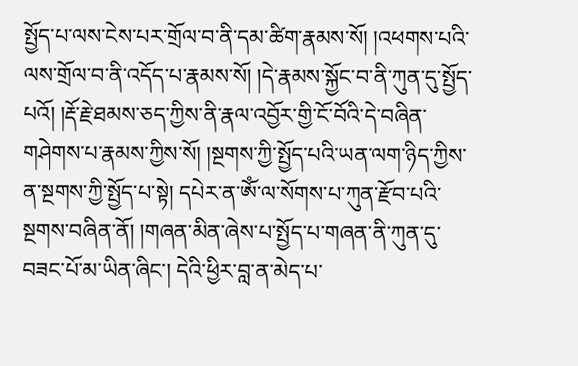སྤྱོད་པ་ལས་ངེས་པར་གྲོལ་བ་ནི་དམ་ཚིག་རྣམས་སོ། །འཕགས་པའི་ལས་གྲོལ་བ་ནི་འདོད་པ་རྣམས་སོ། །དེ་རྣམས་སྐྱོང་བ་ནི་ཀུན་དུ་སྤྱོད་པའོ། །རྡོ་རྗེ་ཐམས་ཅད་ཀྱིས་ནི་རྣལ་འབྱོར་གྱི་ངོ་བོའི་དེ་བཞིན་གཤེགས་པ་རྣམས་ཀྱིས་སོ། །སྔགས་ཀྱི་སྤྱོད་པའི་ཡན་ལག་ཉིད་ཀྱིས་ན་སྔགས་ཀྱི་སྤྱོད་པ་སྟེ། དཔེར་ན་ཨོཾ་ལ་སོགས་པ་ཀུན་རྫོབ་པའི་སྔགས་བཞིན་ནོ། །གཞན་མིན་ཞེས་པ་སྤྱོད་པ་གཞན་ནི་ཀུན་དུ་བཟང་པོ་མ་ཡིན་ཞིང་། དེའི་ཕྱིར་བླ་ན་མེད་པ་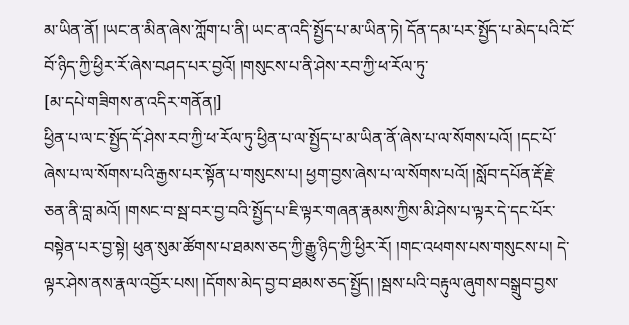མ་ཡིན་ནོ། །ཡང་ན་མིན་ཞེས་ཀློག་པ་ནི། ཡང་ན་འདི་སྤྱོད་པ་མ་ཡིན་ཏེ། དོན་དམ་པར་སྤྱོད་པ་མེད་པའི་ངོ་བོ་ཉིད་ཀྱི་ཕྱིར་རོ་ཞེས་བཤད་པར་བྱའོ། །གསུངས་པ་ནི་ཤེས་རབ་ཀྱི་ཕ་རོལ་ཏུ་
[མ་དཔེ་གཟིགས་ན་འདིར་གནོན།]
ཕྱིན་པ་ལ་ང་སྤྱོད་དོ་ཤེས་རབ་ཀྱི་ཕ་རོལ་ཏུ་ཕྱིན་པ་ལ་སྤྱོད་པ་མ་ཡིན་ནོ་ཞེས་པ་ལ་སོགས་པའོ། །དང་པོ་ཞེས་པ་ལ་སོགས་པའི་རྒྱས་པར་སྟོན་པ་གསུངས་པ། ཕྱག་བྱས་ཞེས་པ་ལ་སོགས་པའོ། །སློབ་དཔོན་རྡོ་རྗེ་ཅན་ནི་བླ་མའོ། །གསང་བ་སྦ་བར་བྱ་བའི་སྤྱོད་པ་ཇི་ལྟར་གཞན་རྣམས་ཀྱིས་མི་ཤེས་པ་ལྟར་དེ་དང་པོར་བསྟེན་པར་བྱ་སྟེ། ཕུན་སུམ་ཚོགས་པ་ཐམས་ཅད་ཀྱི་རྒྱུ་ཉིད་ཀྱི་ཕྱིར་རོ། །གང་འཕགས་པས་གསུངས་པ། དེ་ལྟར་ཤེས་ནས་རྣལ་འབྱོར་པས། །དོགས་མེད་བྱ་བ་ཐམས་ཅད་སྤྱོད། །སྦས་པའི་བརྟུལ་ཞུགས་བསྒྲུབ་བྱས་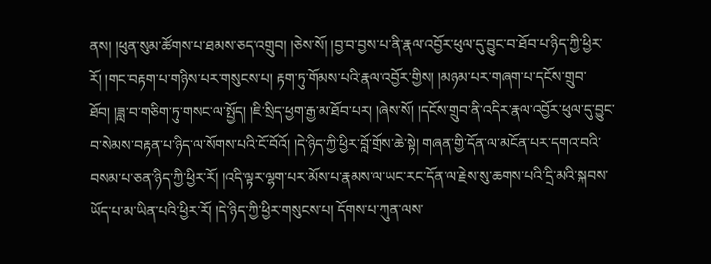ནས། །ཕུན་སུམ་ཚོགས་པ་ཐམས་ཅད་འགྲུབ། །ཅེས་སོ། །བྱ་བ་བྱས་པ་ནི་རྣལ་འབྱོར་ཕུལ་དུ་བྱུང་བ་ཐོབ་པ་ཉིད་ཀྱི་ཕྱིར་རོ། །གང་བརྟག་པ་གཉིས་པར་གསུངས་པ། རྟག་ཏུ་གོམས་པའི་རྣལ་འབྱོར་གྱིས། །མཉམ་པར་གཞག་པ་དངོས་གྲུབ་ཐོབ། །ཟླ་བ་གཅིག་ཏུ་གསང་ལ་སྤྱོད། །ཇི་སྲིད་ཕྱག་རྒྱ་མ་ཐོབ་པར། །ཞེས་སོ། །དངོས་གྲུབ་ནི་འདིར་རྣལ་འབྱོར་ཕུལ་དུ་བྱུང་བ་སེམས་བརྟན་པ་ཉིད་ལ་སོགས་པའི་ངོ་བོའོ། །དེ་ཉིད་ཀྱི་ཕྱིར་བློ་གྲོས་ཆེ་སྟེ། གཞན་གྱི་དོན་ལ་མངོན་པར་དགའ་བའི་བསམ་པ་ཅན་ཉིད་ཀྱི་ཕྱིར་རོ། །འདི་ལྟར་ལྷག་པར་མོས་པ་རྣམས་ལ་ཡང་རང་དོན་ལ་རྗེས་སུ་ཆགས་པའི་དྲི་མའི་སྐབས་ཡོད་པ་མ་ཡིན་པའི་ཕྱིར་རོ། །དེ་ཉིད་ཀྱི་ཕྱིར་གསུངས་པ། དོགས་པ་ཀུན་ལས་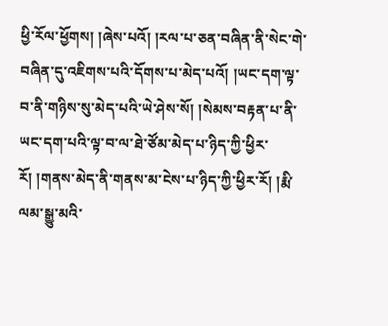ཕྱི་རོལ་ཕྱོགས། །ཞེས་པའོ། །རལ་པ་ཅན་བཞིན་ནི་སེང་གེ་བཞིན་དུ་འཇིགས་པའི་དོགས་པ་མེད་པའོ། །ཡང་དག་ལྟ་བ་ནི་གཉིས་སུ་མེད་པའི་ཡེ་ཤེས་སོ། །སེམས་བརྟན་པ་ནི་ཡང་དག་པའི་ལྟ་བ་ལ་ཐེ་ཙོམ་མེད་པ་ཉིད་ཀྱི་ཕྱིར་རོ། །གནས་མེད་ནི་གནས་མ་ངེས་པ་ཉིད་ཀྱི་ཕྱིར་རོ། །རྨི་ལམ་སྒྱུ་མའི་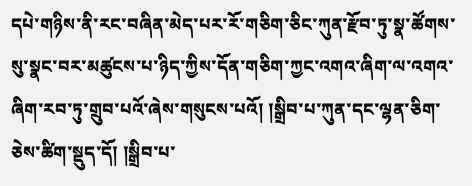དཔེ་གཉིས་ནི་རང་བཞིན་མེད་པར་རོ་གཅིག་ཅིང་ཀུན་རྫོབ་ཏུ་སྣ་ཚོགས་སུ་སྣང་བར་མཚུངས་པ་ཉིད་ཀྱིས་དོན་གཅིག་ཀྱང་འགའ་ཞིག་ལ་འགའ་ཞིག་རབ་ཏུ་གྲུབ་པའོ་ཞེས་གསུངས་པའོ། །སྒྲིབ་པ་ཀུན་དང་ལྷན་ཅིག་ཅེས་ཚིག་སྡུད་དོ། །སྒྲིབ་པ་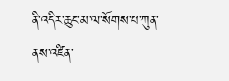ནི་འདིར་ཆུང་མ་ལ་སོགས་པ་ཀུན་ནས་འཛིན་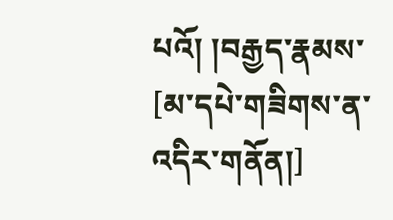པའོ། །བརྒྱད་རྣམས་
[མ་དཔེ་གཟིགས་ན་འདིར་གནོན།]